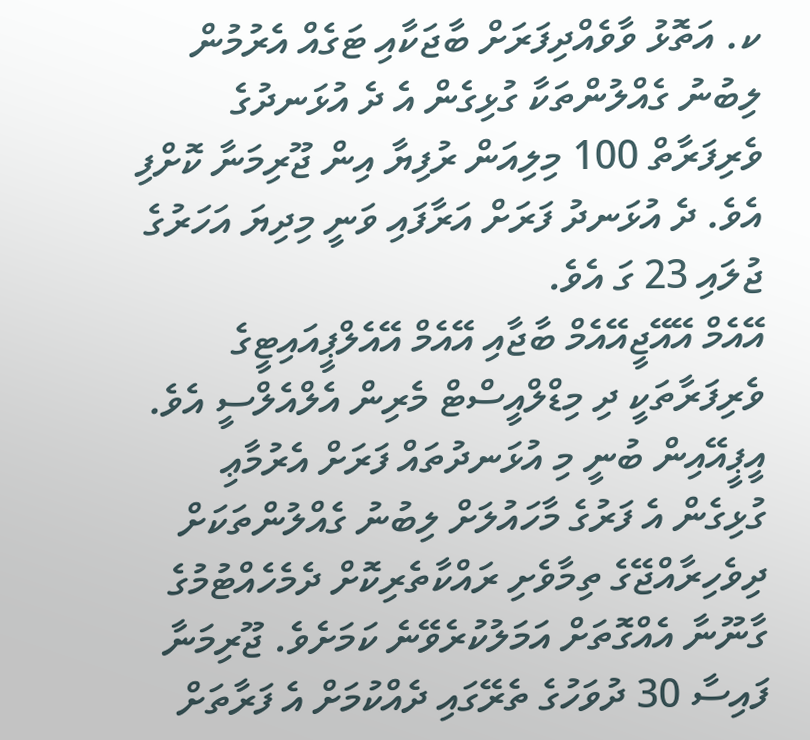ކ. އަތޮޅު ވާވެއްދިފަރަށް ބާޖަކާއި ޓަގެއް އެރުމުން ލިބުނު ގެއްލުންތަކާ ގުޅިގެން އެ ދެ އުޅަނދުގެ ވެރިފަރާތް 100 މިލިއަން ރުފިޔާ އިން ޖޫރިމަނާ ކޮށްފި އެވެ. ދެ އުޅަނދު ފަރަށް އަރާފައި ވަނީ މިދިޔަ އަހަރުގެ ޖުލައި 23 ގަ އެވެ.
އޭއެމް އޭއޭޖީއޭއެމް ބާޖާއި އޭއެމް އޭއެލްޕީއައިޓީގެ ވެރިފަރާތަކީ ދި މިޑްލްއީސްޓް މެރިން އެލްއެލްސީ އެވެ.
އީޕީއޭއިން ބުނީ މި އުޅަނދުތައް ފަރަށް އެރުމާޢި ގުޅިގެން އެ ފަރުގެ މާހައުލަށް ލިބުނު ގެއްލުންތަކަށް ދިވެހިރާއްޖޭގެ ތިމާވެށި ރައްކާތެރިކޮށް ދެމެހެއްޓުމުގެ ގާނޫނާ އެއްގޮތަށް އަމަލުކުރެވޭނެ ކަމަށެވެ. ޖޫރިމަނާ ފައިސާ 30 ދުވަހުގެ ތެރޭގައި ދެއްކުމަށް އެ ފަރާތަށް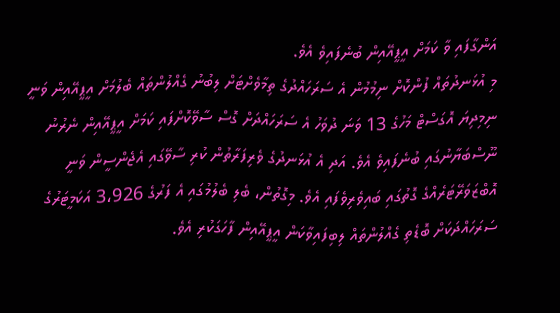އަންގާފައި ވާ ކަމަށް އީޕީއޭއިން ބުނެފައިވެ އެވެ.
މި އުޅަނދުތައް ފުންކޮށް ނިމުމުން އެ ސަރަހައްދުގެ ތިމާވެށްޓަށް ލިބުނު ގެއްލުންތައް ބެލުމަށް އީޕީއޭއިން ވަނީ ނިމިދިޔަ އޮގަސްޓް މަހުގެ 13 ވަނަ ދުވަހު އެ ސަރަހައްދަށް ގޮސް ސާވޭކޮށްފައި ކަމަށް އީޕީއޭއިން ނެރުނު ނޫސްބަޔާނުގައި ބުނެފައިވެ އެވެ. އަދި އެ އުޅަނދުގެ ވެރިފަރާތުން ކުރި ސާވޭގައި އެޖެންސީން ވަނީ އޮބްޒަވަރޭޓަރެއްގެ ގޮތުގައި ބައިވެރިވެފައި އެވެ. މިގޮތުން، ބެލި ބެލުމުގައި އެ ފަރުގެ 3،926 އަކަމީޓަރުގެ ސަރަހައްދަކަށް ބޮޑެތި ގެއްލުންތައް ލިބިފައިވާކަން އީޕީއޭއިން ފާހަގަކުރި އެވެ.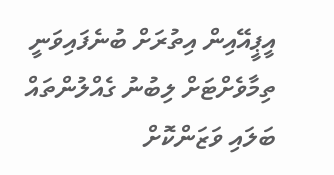އީޕީއޭއިން އިތުރަށް ބުނެފައިވަނީ ތިމާވެށްޓަށް ލިބުނު ގެއްލުންތައް ބަލައި ވަޒަންކޮށް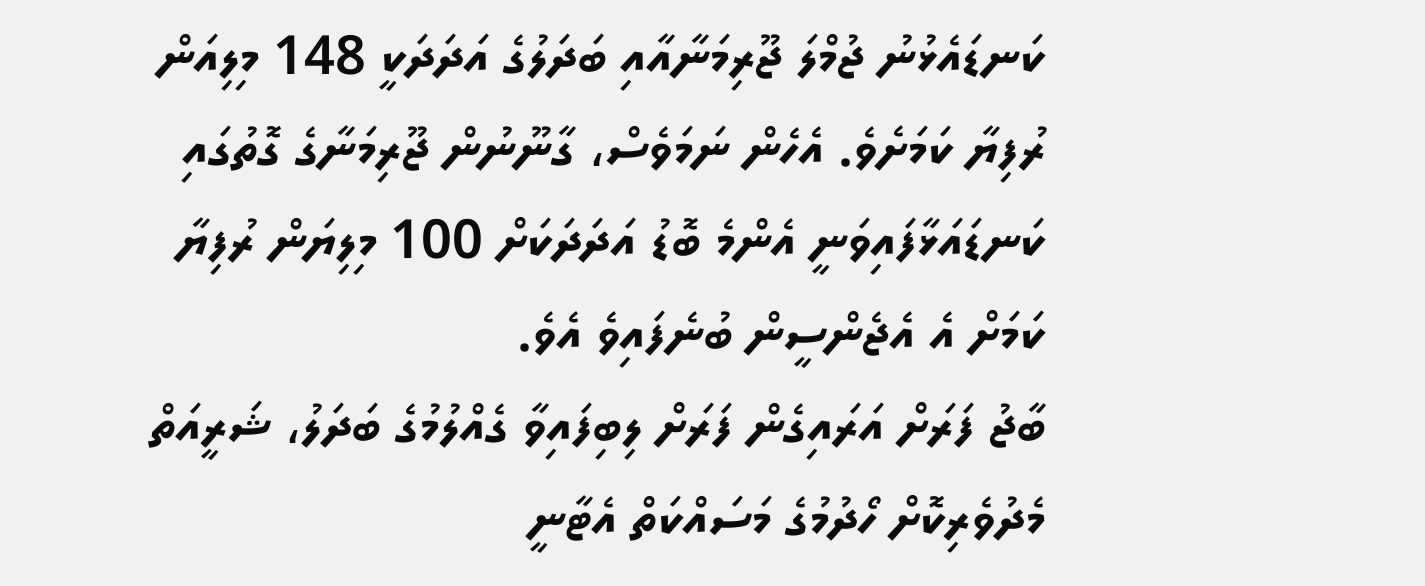ކަނޑައެޅުނު ޖުމްލަ ޖޫރިމަނާއާއި ބަދަލުގެ އަދަދަކީ 148 މިލިއަން ރުފިޔާ ކަމަށެވެ. އެހެން ނަމަވެސް، ގާނޫނުން ޖޫރިމަނާގެ ގޮތުގައި ކަނޑައަޅާފައިވަނީ އެންމެ ބޮޑު އަދަދަކަށް 100 މިލިޔަން ރުފިޔާ ކަމަށް އެ އެޖެންސީން ބުނެފައިވެ އެވެ.
ބާޖު ފަރަށް އަރައިގެން ފަރަށް ލިބިފައިވާ ގެއްލުމުގެ ބަދަލު، ޝަރީއަތް މެދުވެރިކޮށް ހޯދުމުގެ މަސައްކަތް އެޓާނީ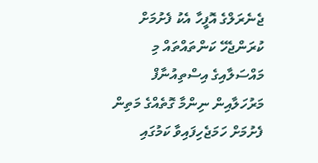ޖެނެރަލްގެ އޮފީހާ އެކު ފެށުމަށް ކުރަންޖެހޭ ކަންތައްތައް މި މައްސަލާއިގެ އިސްތިއުނާފް މަރުހަލާއިން ނިންމާ ގޮތެއްގެ މަތިން ފެށުމަށް ހަމަޖެހިފައިވާ ކަމުގައި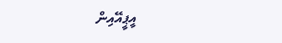އީޕީއޭއިން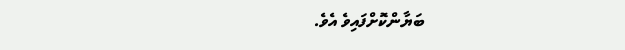ބަޔާންކޮށްފައިވެ އެވެ.